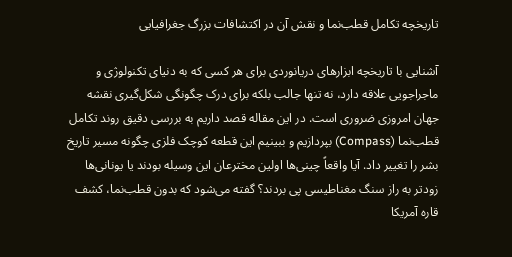تاریخچه تکامل قطب‌نما و نقش آن در اکتشافات بزرگ جغرافیایی

آشنایی با تاریخچه ابزارهای دریانوردی برای هر کسی که به دنیای تکنولوژی و ماجراجویی علاقه دارد، نه تنها جالب بلکه برای درک چگونگی شکل‌گیری نقشه جهان امروزی ضروری است. در این مقاله قصد داریم به بررسی دقیق روند تکامل قطب‌نما (Compass) بپردازیم و ببینیم این قطعه کوچک فلزی چگونه مسیر تاریخ بشر را تغییر داد. آیا واقعاً چینی‌ها اولین مخترعان این وسیله بودند یا یونانی‌ها زودتر به راز سنگ مغناطیسی پی بردند؟ گفته می‌شود که بدون قطب‌نما، کشف قاره آمریکا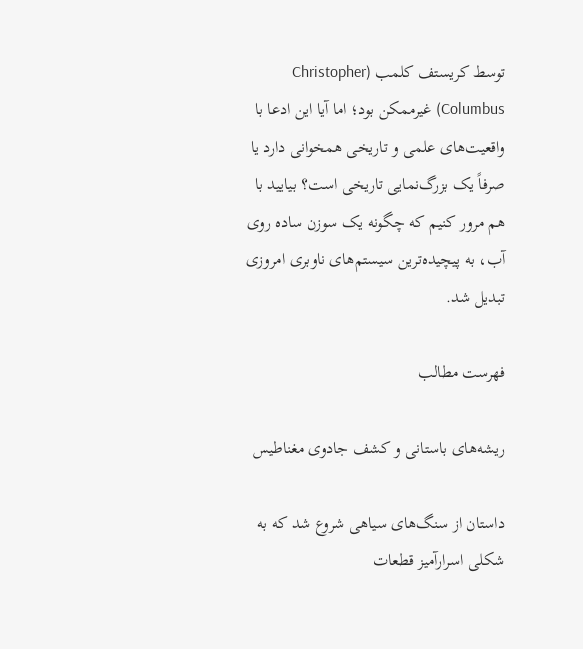توسط کریستف کلمب (Christopher Columbus) غیرممکن بود؛ اما آیا این ادعا با واقعیت‌های علمی و تاریخی همخوانی دارد یا صرفاً یک بزرگ‌نمایی تاریخی است؟ بیایید با هم مرور کنیم که چگونه یک سوزن ساده روی آب، به پیچیده‌ترین سیستم‌های ناوبری امروزی تبدیل شد.

فهرست مطالب

ریشه‌های باستانی و کشف جادوی مغناطیس

داستان از سنگ‌های سیاهی شروع شد که به شکلی اسرارآمیز قطعات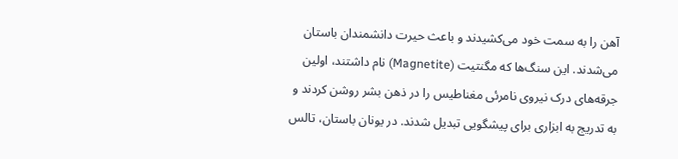آهن را به سمت خود می‌کشیدند و باعث حیرت دانشمندان باستان می‌شدند. این سنگ‌ها که مگنتیت (Magnetite) نام داشتند، اولین جرقه‌های درک نیروی نامرئی مغناطیس را در ذهن بشر روشن کردند و به تدریج به ابزاری برای پیشگویی تبدیل شدند. در یونان باستان، تالس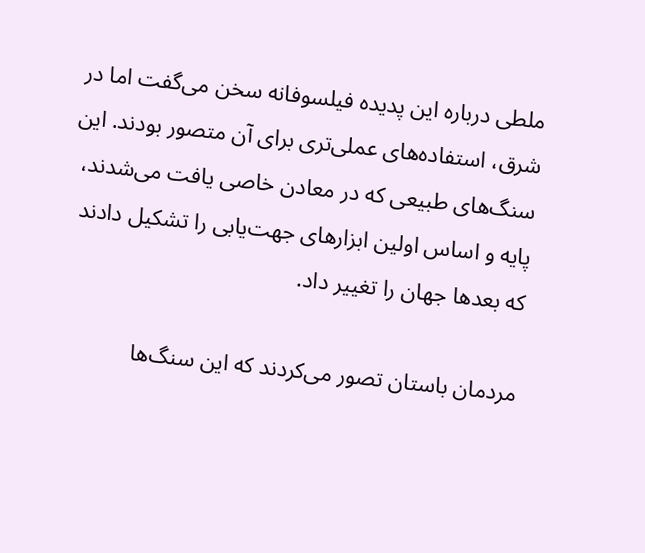ملطی درباره این پدیده فیلسوفانه سخن می‌گفت اما در شرق، استفاده‌های عملی‌تری برای آن متصور بودند. این سنگ‌های طبیعی که در معادن خاصی یافت می‌شدند، پایه و اساس اولین ابزارهای جهت‌یابی را تشکیل دادند که بعدها جهان را تغییر داد.

مردمان باستان تصور می‌کردند که این سنگ‌ها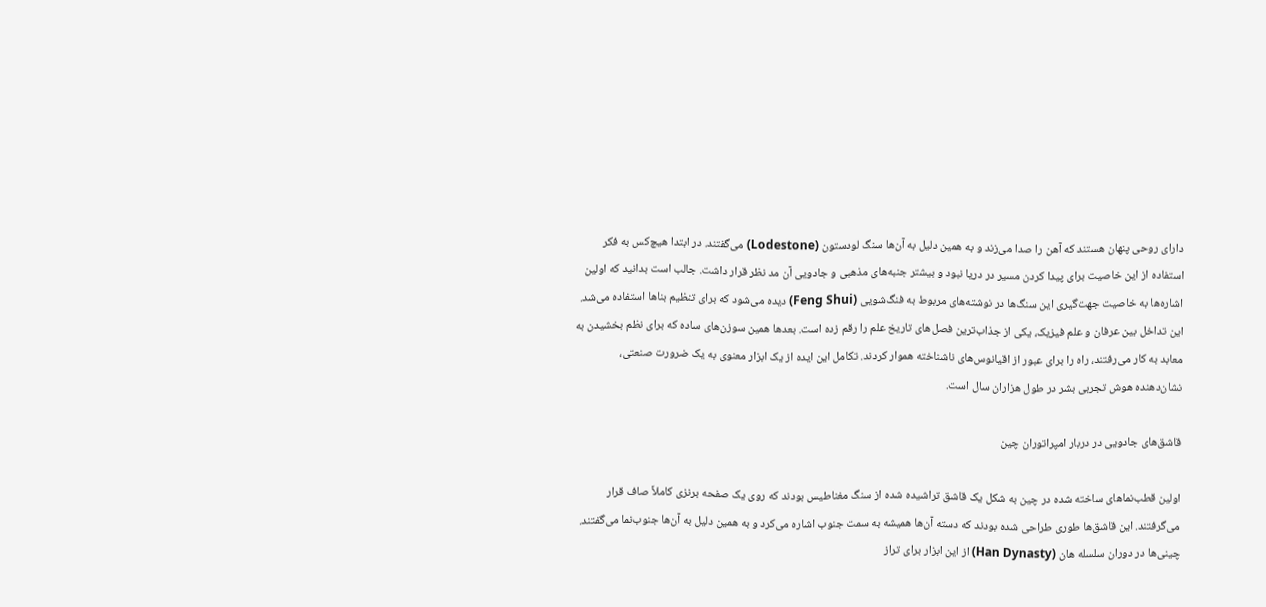دارای روحی پنهان هستند که آهن را صدا می‌زند و به همین دلیل به آن‌ها سنگ لودستون (Lodestone) می‌گفتند. در ابتدا هیچ‌کس به فکر استفاده از این خاصیت برای پیدا کردن مسیر در دریا نبود و بیشتر جنبه‌های مذهبی و جادویی آن مد نظر قرار داشت. جالب است بدانید که اولین اشاره‌ها به خاصیت جهت‌گیری این سنگ‌ها در نوشته‌های مربوط به فنگ‌شویی (Feng Shui) دیده می‌شود که برای تنظیم بناها استفاده می‌شد. این تداخل بین عرفان و علم فیزیک، یکی از جذاب‌ترین فصل‌های تاریخ علم را رقم زده است. بعدها همین سوزن‌های ساده که برای نظم بخشیدن به معابد به کار می‌رفتند، راه را برای عبور از اقیانوس‌های ناشناخته هموار کردند. تکامل این ایده از یک ابزار معنوی به یک ضرورت صنعتی، نشان‌دهنده هوش تجربی بشر در طول هزاران سال است.

قاشق‌های جادویی در دربار امپراتوران چین

اولین قطب‌نماهای ساخته شده در چین به شکل یک قاشق تراشیده شده از سنگ مغناطیس بودند که روی یک صفحه برنزی کاملاً صاف قرار می‌گرفتند. این قاشق‌ها طوری طراحی شده بودند که دسته آن‌ها همیشه به سمت جنوب اشاره می‌کرد و به همین دلیل به آن‌ها جنوب‌نما می‌گفتند. چینی‌ها در دوران سلسله هان (Han Dynasty) از این ابزار برای تراز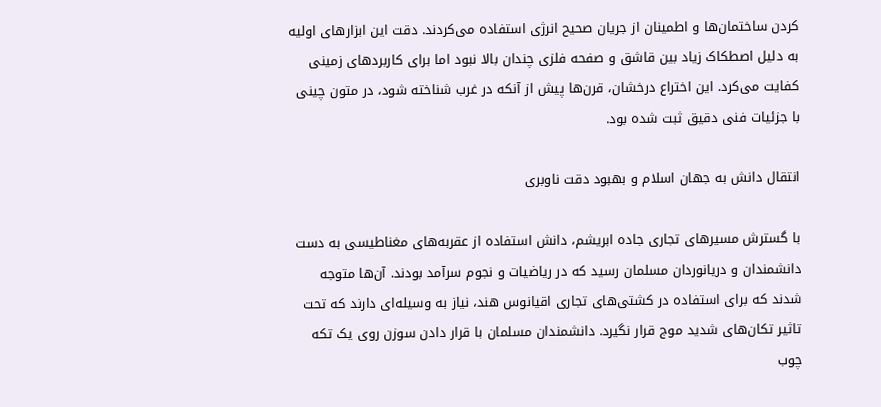کردن ساختمان‌ها و اطمینان از جریان صحیح انرژی استفاده می‌کردند. دقت این ابزارهای اولیه به دلیل اصطکاک زیاد بین قاشق و صفحه فلزی چندان بالا نبود اما برای کاربردهای زمینی کفایت می‌کرد. این اختراع درخشان، قرن‌ها پیش از آنکه در غرب شناخته شود، در متون چینی با جزئیات فنی دقیق ثبت شده بود.

انتقال دانش به جهان اسلام و بهبود دقت ناوبری

با گسترش مسیرهای تجاری جاده ابریشم، دانش استفاده از عقربه‌های مغناطیسی به دست دانشمندان و دریانوردان مسلمان رسید که در ریاضیات و نجوم سرآمد بودند. آن‌ها متوجه شدند که برای استفاده در کشتی‌های تجاری اقیانوس هند، نیاز به وسیله‌ای دارند که تحت تاثیر تکان‌های شدید موج قرار نگیرد. دانشمندان مسلمان با قرار دادن سوزن روی یک تکه چوب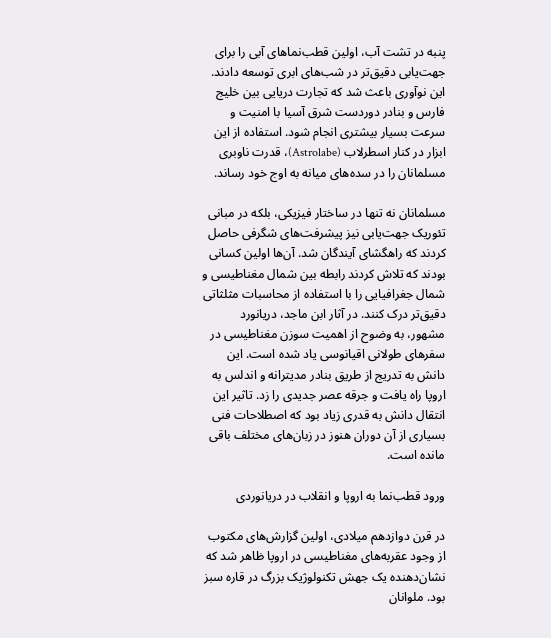پنبه در تشت آب، اولین قطب‌نماهای آبی را برای جهت‌یابی دقیق‌تر در شب‌های ابری توسعه دادند. این نوآوری باعث شد که تجارت دریایی بین خلیج فارس و بنادر دوردست شرق آسیا با امنیت و سرعت بسیار بیشتری انجام شود. استفاده از این ابزار در کنار اسطرلاب (Astrolabe)، قدرت ناوبری مسلمانان را در سده‌های میانه به اوج خود رساند.

مسلمانان نه تنها در ساختار فیزیکی، بلکه در مبانی تئوریک جهت‌یابی نیز پیشرفت‌های شگرفی حاصل کردند که راهگشای آیندگان شد. آن‌ها اولین کسانی بودند که تلاش کردند رابطه بین شمال مغناطیسی و شمال جغرافیایی را با استفاده از محاسبات مثلثاتی دقیق‌تر درک کنند. در آثار ابن ماجد، دریانورد مشهور، به وضوح از اهمیت سوزن مغناطیسی در سفرهای طولانی اقیانوسی یاد شده است. این دانش به تدریج از طریق بنادر مدیترانه و اندلس به اروپا راه یافت و جرقه عصر جدیدی را زد. تاثیر این انتقال دانش به قدری زیاد بود که اصطلاحات فنی بسیاری از آن دوران هنوز در زبان‌های مختلف باقی مانده است.

ورود قطب‌نما به اروپا و انقلاب در دریانوردی

در قرن دوازدهم میلادی، اولین گزارش‌های مکتوب از وجود عقربه‌های مغناطیسی در اروپا ظاهر شد که نشان‌دهنده یک جهش تکنولوژیک بزرگ در قاره سبز بود. ملوانان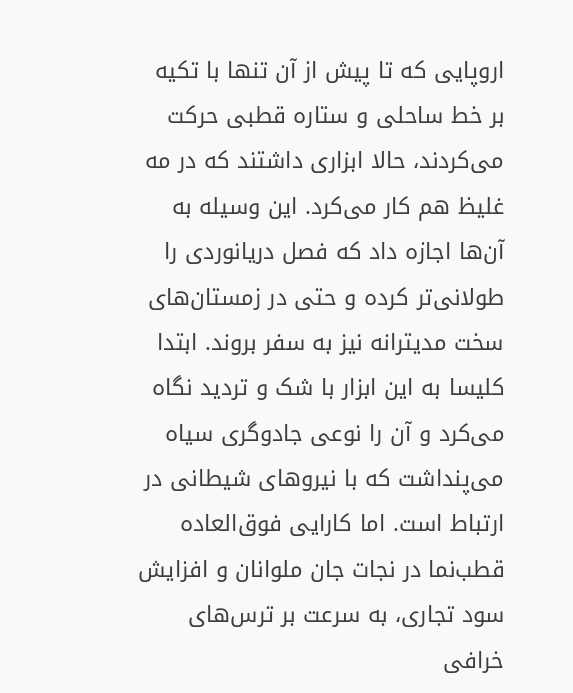اروپایی که تا پیش از آن تنها با تکیه بر خط ساحلی و ستاره قطبی حرکت می‌کردند، حالا ابزاری داشتند که در مه غلیظ هم کار می‌کرد. این وسیله به آن‌ها اجازه داد که فصل دریانوردی را طولانی‌تر کرده و حتی در زمستان‌های سخت مدیترانه نیز به سفر بروند. ابتدا کلیسا به این ابزار با شک و تردید نگاه می‌کرد و آن را نوعی جادوگری سیاه می‌پنداشت که با نیروهای شیطانی در ارتباط است. اما کارایی فوق‌العاده قطب‌نما در نجات جان ملوانان و افزایش سود تجاری، به سرعت بر ترس‌های خرافی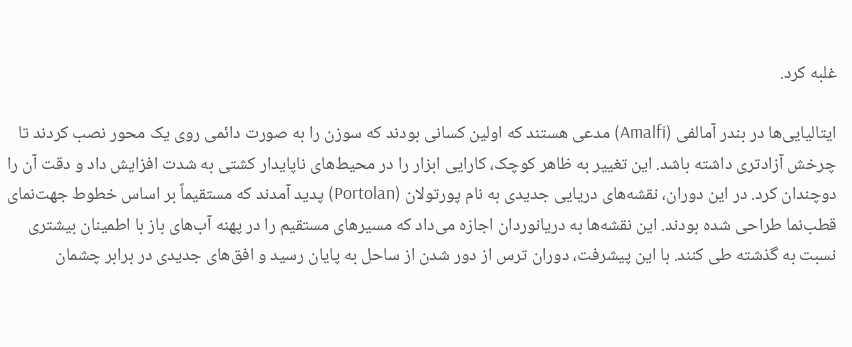غلبه کرد.

ایتالیایی‌ها در بندر آمالفی (Amalfi) مدعی هستند که اولین کسانی بودند که سوزن را به صورت دائمی روی یک محور نصب کردند تا چرخش آزادتری داشته باشد. این تغییر به ظاهر کوچک، کارایی ابزار را در محیط‌های ناپایدار کشتی به شدت افزایش داد و دقت آن را دوچندان کرد. در این دوران، نقشه‌های دریایی جدیدی به نام پورتولان (Portolan) پدید آمدند که مستقیماً بر اساس خطوط جهت‌نمای قطب‌نما طراحی شده بودند. این نقشه‌ها به دریانوردان اجازه می‌داد که مسیرهای مستقیم را در پهنه آب‌های باز با اطمینان بیشتری نسبت به گذشته طی کنند. با این پیشرفت، دوران ترس از دور شدن از ساحل به پایان رسید و افق‌های جدیدی در برابر چشمان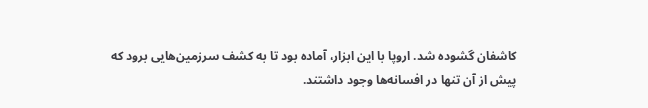کاشفان گشوده شد. اروپا با این ابزار، آماده بود تا به کشف سرزمین‌هایی برود که پیش از آن تنها در افسانه‌ها وجود داشتند.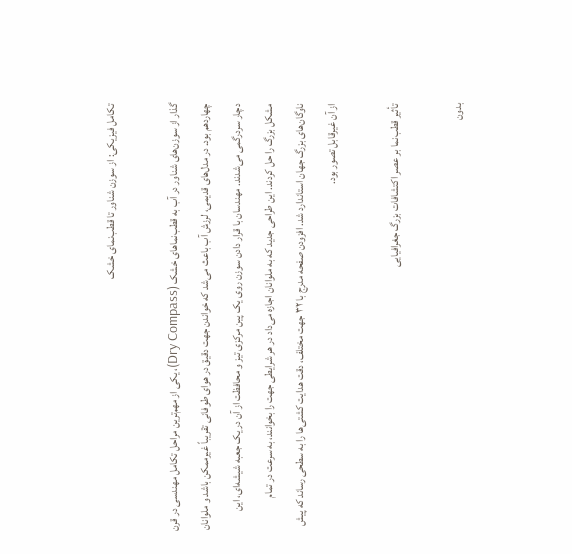تکامل فیزیکی: از سوزن شناور تا قطب‌نمای خشک

گذار از سوزن‌های شناور در آب به قطب‌نماهای خشک (Dry Compass)، یکی از مهم‌ترین مراحل تکامل مهندسی در قرن چهاردهم بود. در مدل‌های قدیمی، لرزش آب باعث می‌شد که خواندن جهت دقیق در هوای طوفانی تقریباً غیرممکن باشد و ملوانان دچار سردرگمی می‌شدند. مهندسان با قرار دادن سوزن روی یک پین مرکزی تیز و محافظت از آن در یک جعبه شیشه‌ای، این مشکل بزرگ را حل کردند. این طراحی جدید که به ملوانان اجازه می‌داد در هر شرایطی جهت را بخوانند، به سرعت در تمام ناوگان‌های بزرگ جهان استاندارد شد. افزودن صفحه مدرج با ۳۲ جهت مختلف، دقت هدایت کشتی‌ها را به سطحی رساند که پیش از آن غیرقابل تصور بود.

تأثیر قطب‌نما بر عصر اکتشافات بزرگ جغرافیایی

بدون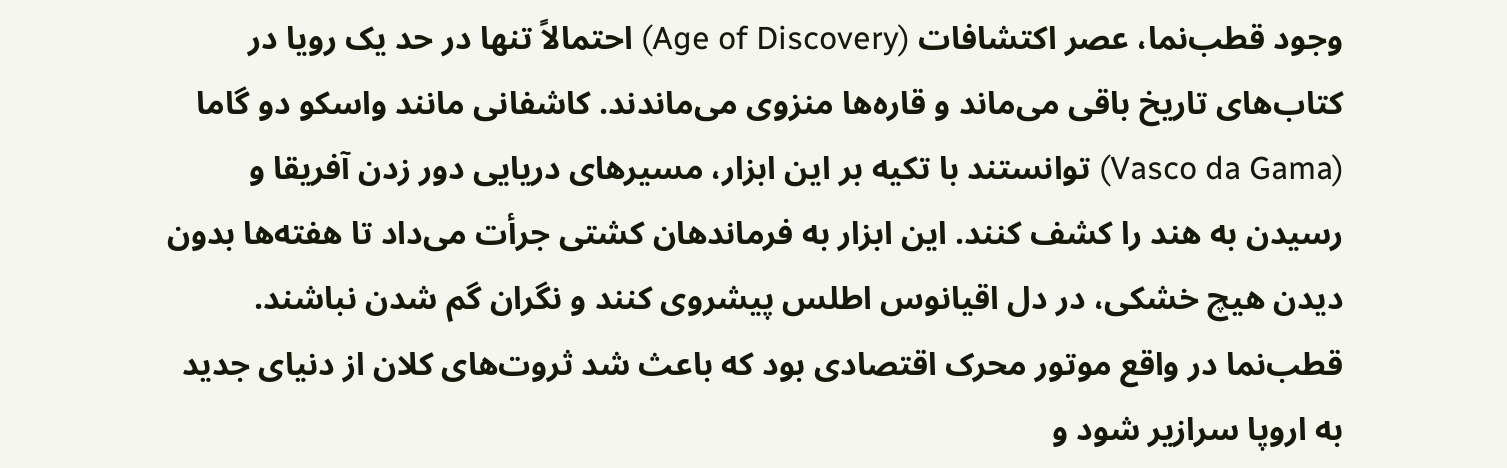وجود قطب‌نما، عصر اکتشافات (Age of Discovery) احتمالاً تنها در حد یک رویا در کتاب‌های تاریخ باقی می‌ماند و قاره‌ها منزوی می‌ماندند. کاشفانی مانند واسکو دو گاما (Vasco da Gama) توانستند با تکیه بر این ابزار، مسیرهای دریایی دور زدن آفریقا و رسیدن به هند را کشف کنند. این ابزار به فرماندهان کشتی جرأت می‌داد تا هفته‌ها بدون دیدن هیچ خشکی، در دل اقیانوس اطلس پیشروی کنند و نگران گم شدن نباشند. قطب‌نما در واقع موتور محرک اقتصادی بود که باعث شد ثروت‌های کلان از دنیای جدید به اروپا سرازیر شود و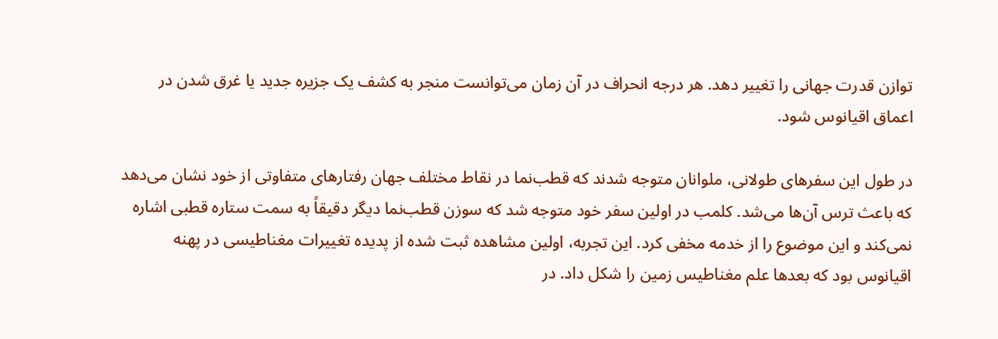توازن قدرت جهانی را تغییر دهد. هر درجه انحراف در آن زمان می‌توانست منجر به کشف یک جزیره جدید یا غرق شدن در اعماق اقیانوس شود.

در طول این سفرهای طولانی، ملوانان متوجه شدند که قطب‌نما در نقاط مختلف جهان رفتارهای متفاوتی از خود نشان می‌دهد که باعث ترس آن‌ها می‌شد. کلمب در اولین سفر خود متوجه شد که سوزن قطب‌نما دیگر دقیقاً به سمت ستاره قطبی اشاره نمی‌کند و این موضوع را از خدمه مخفی کرد. این تجربه، اولین مشاهده ثبت شده از پدیده تغییرات مغناطیسی در پهنه اقیانوس بود که بعدها علم مغناطیس زمین را شکل داد. در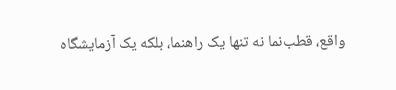واقع، قطب‌نما نه تنها یک راهنما، بلکه یک آزمایشگاه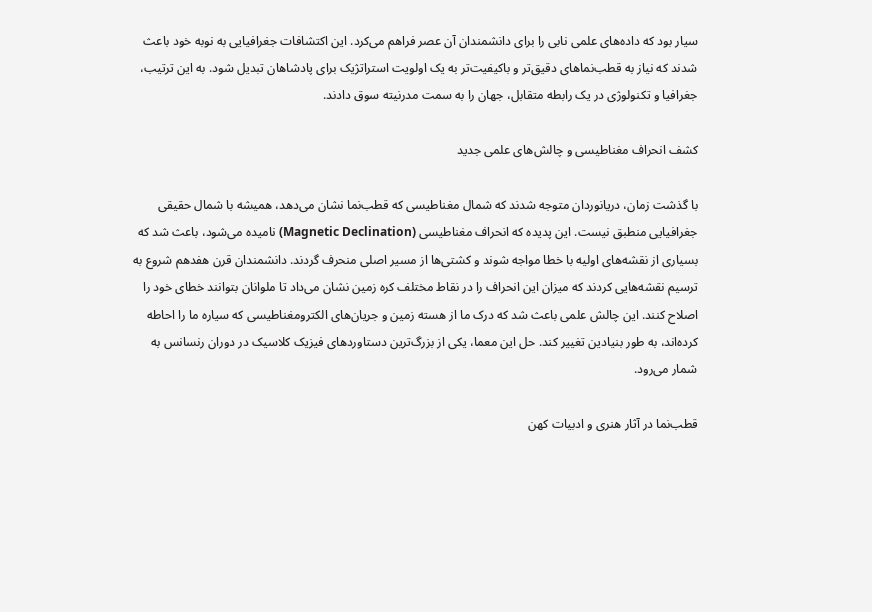سیار بود که داده‌های علمی نابی را برای دانشمندان آن عصر فراهم می‌کرد. این اکتشافات جغرافیایی به نوبه خود باعث شدند که نیاز به قطب‌نماهای دقیق‌تر و باکیفیت‌تر به یک اولویت استراتژیک برای پادشاهان تبدیل شود. به این ترتیب، جغرافیا و تکنولوژی در یک رابطه متقابل، جهان را به سمت مدرنیته سوق دادند.

کشف انحراف مغناطیسی و چالش‌های علمی جدید

با گذشت زمان، دریانوردان متوجه شدند که شمال مغناطیسی که قطب‌نما نشان می‌دهد، همیشه با شمال حقیقی جغرافیایی منطبق نیست. این پدیده که انحراف مغناطیسی (Magnetic Declination) نامیده می‌شود، باعث شد که بسیاری از نقشه‌های اولیه با خطا مواجه شوند و کشتی‌ها از مسیر اصلی منحرف گردند. دانشمندان قرن هفدهم شروع به ترسیم نقشه‌هایی کردند که میزان این انحراف را در نقاط مختلف کره زمین نشان می‌داد تا ملوانان بتوانند خطای خود را اصلاح کنند. این چالش علمی باعث شد که درک ما از هسته زمین و جریان‌های الکترومغناطیسی که سیاره ما را احاطه کرده‌اند، به طور بنیادین تغییر کند. حل این معما، یکی از بزرگ‌ترین دستاوردهای فیزیک کلاسیک در دوران رنسانس به شمار می‌رود.

قطب‌نما در آثار هنری و ادبیات کهن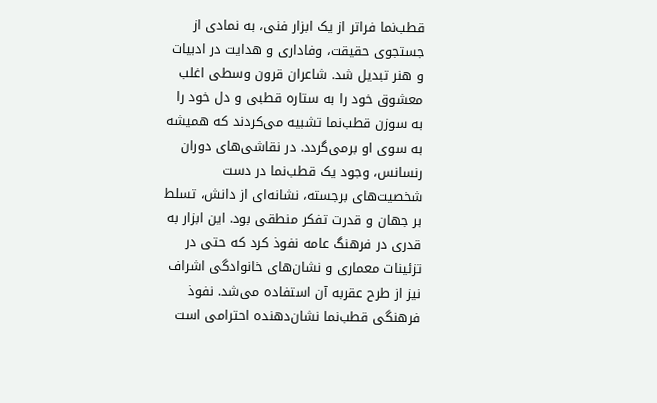قطب‌نما فراتر از یک ابزار فنی، به نمادی از جستجوی حقیقت، وفاداری و هدایت در ادبیات و هنر تبدیل شد. شاعران قرون وسطی اغلب معشوق خود را به ستاره قطبی و دل خود را به سوزن قطب‌نما تشبیه می‌کردند که همیشه به سوی او برمی‌گردد. در نقاشی‌های دوران رنسانس، وجود یک قطب‌نما در دست شخصیت‌های برجسته، نشانه‌ای از دانش، تسلط بر جهان و قدرت تفکر منطقی بود. این ابزار به قدری در فرهنگ عامه نفوذ کرد که حتی در تزئینات معماری و نشان‌های خانوادگی اشراف نیز از طرح عقربه آن استفاده می‌شد. نفوذ فرهنگی قطب‌نما نشان‌دهنده احترامی است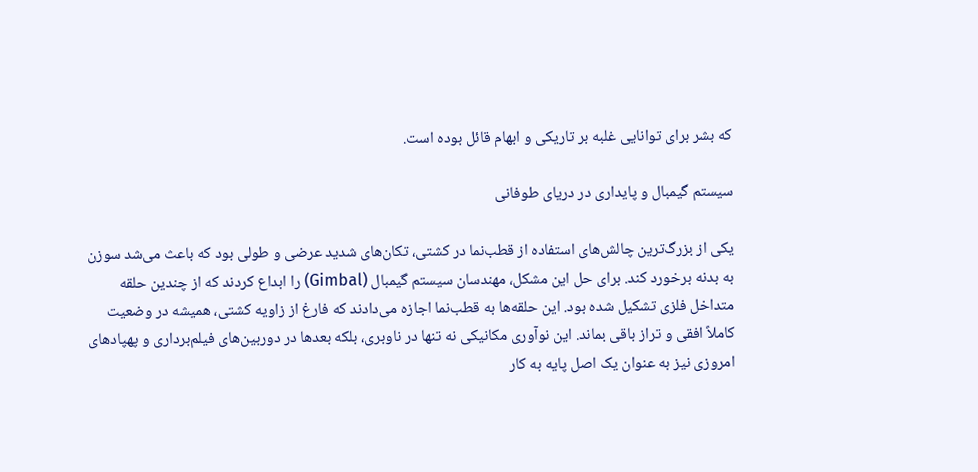که بشر برای توانایی غلبه بر تاریکی و ابهام قائل بوده است.

سیستم گیمبال و پایداری در دریای طوفانی

یکی از بزرگ‌ترین چالش‌های استفاده از قطب‌نما در کشتی، تکان‌های شدید عرضی و طولی بود که باعث می‌شد سوزن به بدنه برخورد کند. برای حل این مشکل، مهندسان سیستم گیمبال (Gimbal) را ابداع کردند که از چندین حلقه متداخل فلزی تشکیل شده بود. این حلقه‌ها به قطب‌نما اجازه می‌دادند که فارغ از زاویه کشتی، همیشه در وضعیت کاملاً افقی و تراز باقی بماند. این نوآوری مکانیکی نه تنها در ناوبری، بلکه بعدها در دوربین‌های فیلم‌برداری و پهپادهای امروزی نیز به عنوان یک اصل پایه به کار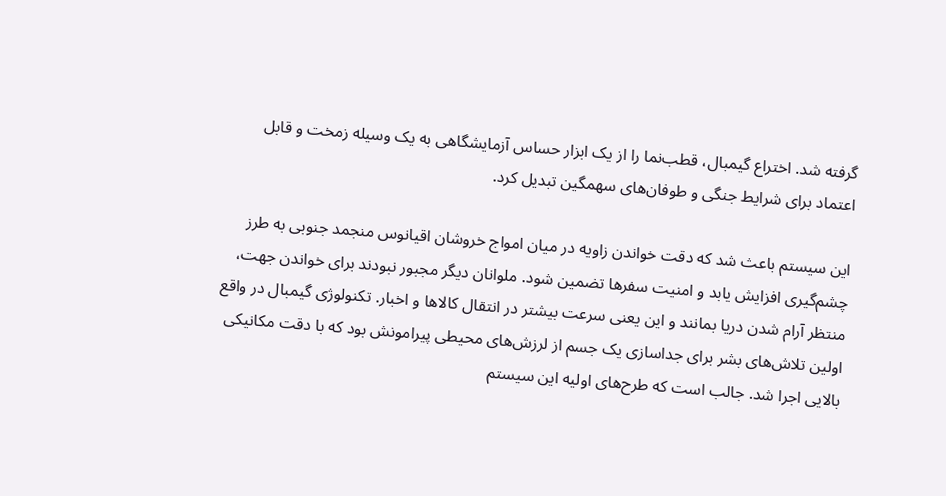گرفته شد. اختراع گیمبال، قطب‌نما را از یک ابزار حساس آزمایشگاهی به یک وسیله زمخت و قابل اعتماد برای شرایط جنگی و طوفان‌های سهمگین تبدیل کرد.

این سیستم باعث شد که دقت خواندن زاویه در میان امواج خروشان اقیانوس منجمد جنوبی به طرز چشم‌گیری افزایش یابد و امنیت سفرها تضمین شود. ملوانان دیگر مجبور نبودند برای خواندن جهت، منتظر آرام شدن دریا بمانند و این یعنی سرعت بیشتر در انتقال کالاها و اخبار. تکنولوژی گیمبال در واقع اولین تلاش‌های بشر برای جداسازی یک جسم از لرزش‌های محیطی پیرامونش بود که با دقت مکانیکی بالایی اجرا شد. جالب است که طرح‌های اولیه این سیستم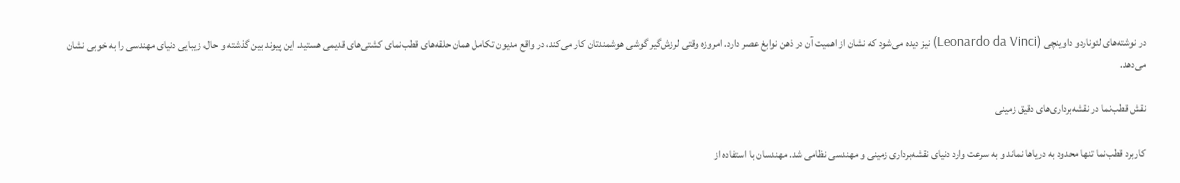در نوشته‌های لئوناردو داوینچی (Leonardo da Vinci) نیز دیده می‌شود که نشان از اهمیت آن در ذهن نوابغ عصر دارد. امروزه وقتی لرزش‌گیر گوشی هوشمندتان کار می‌کند، در واقع مدیون تکامل همان حلقه‌های قطب‌نمای کشتی‌های قدیمی هستید. این پیوند بین گذشته و حال، زیبایی دنیای مهندسی را به خوبی نشان می‌دهد.

نقش قطب‌نما در نقشه‌برداری‌های دقیق زمینی

کاربرد قطب‌نما تنها محدود به دریاها نماند و به سرعت وارد دنیای نقشه‌برداری زمینی و مهندسی نظامی شد. مهندسان با استفاده از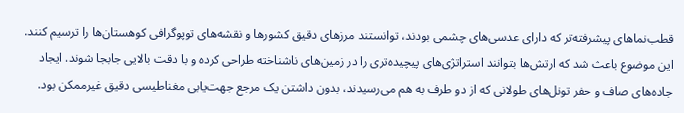قطب‌نماهای پیشرفته‌تر که دارای عدسی‌های چشمی بودند، توانستند مرزهای دقیق کشورها و نقشه‌های توپوگرافی کوهستان‌ها را ترسیم کنند. این موضوع باعث شد که ارتش‌ها بتوانند استراتژی‌های پیچیده‌تری را در زمین‌های ناشناخته طراحی کرده و با دقت بالایی جابجا شوند. ایجاد جاده‌های صاف و حفر تونل‌های طولانی که از دو طرف به هم می‌رسیدند، بدون داشتن یک مرجع جهت‌یابی مغناطیسی دقیق غیرممکن بود.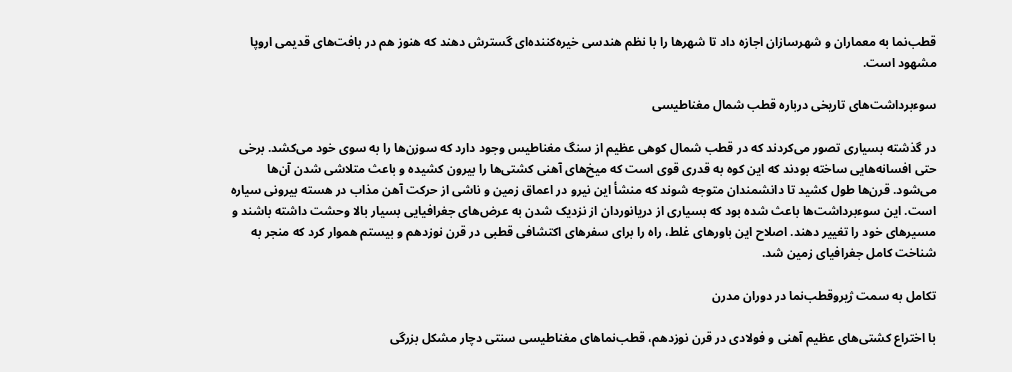قطب‌نما به معماران و شهرسازان اجازه داد تا شهرها را با نظم هندسی خیره‌کننده‌ای گسترش دهند که هنوز هم در بافت‌های قدیمی اروپا مشهود است.

سوءبرداشت‌های تاریخی درباره قطب شمال مغناطیسی

در گذشته بسیاری تصور می‌کردند که در قطب شمال کوهی عظیم از سنگ مغناطیس وجود دارد که سوزن‌ها را به سوی خود می‌کشد. برخی حتی افسانه‌هایی ساخته بودند که این کوه به قدری قوی است که میخ‌های آهنی کشتی‌ها را بیرون کشیده و باعث متلاشی شدن آن‌ها می‌شود. قرن‌ها طول کشید تا دانشمندان متوجه شوند که منشأ این نیرو در اعماق زمین و ناشی از حرکت آهن مذاب در هسته بیرونی سیاره است. این سوءبرداشت‌ها باعث شده بود که بسیاری از دریانوردان از نزدیک شدن به عرض‌های جغرافیایی بسیار بالا وحشت داشته باشند و مسیرهای خود را تغییر دهند. اصلاح این باورهای غلط، راه را برای سفرهای اکتشافی قطبی در قرن نوزدهم و بیستم هموار کرد که منجر به شناخت کامل جغرافیای زمین شد.

تکامل به سمت ژیروقطب‌نما در دوران مدرن

با اختراع کشتی‌های عظیم آهنی و فولادی در قرن نوزدهم، قطب‌نماهای مغناطیسی سنتی دچار مشکل بزرگی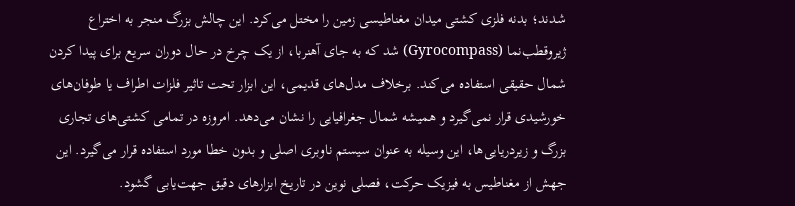شدند؛ بدنه فلزی کشتی میدان مغناطیسی زمین را مختل می‌کرد. این چالش بزرگ منجر به اختراع ژیروقطب‌نما (Gyrocompass) شد که به جای آهنربا، از یک چرخ در حال دوران سریع برای پیدا کردن شمال حقیقی استفاده می‌کند. برخلاف مدل‌های قدیمی، این ابزار تحت تاثیر فلزات اطراف یا طوفان‌های خورشیدی قرار نمی‌گیرد و همیشه شمال جغرافیایی را نشان می‌دهد. امروزه در تمامی کشتی‌های تجاری بزرگ و زیردریایی‌ها، این وسیله به عنوان سیستم ناوبری اصلی و بدون خطا مورد استفاده قرار می‌گیرد. این جهش از مغناطیس به فیزیک حرکت، فصلی نوین در تاریخ ابزارهای دقیق جهت‌یابی گشود.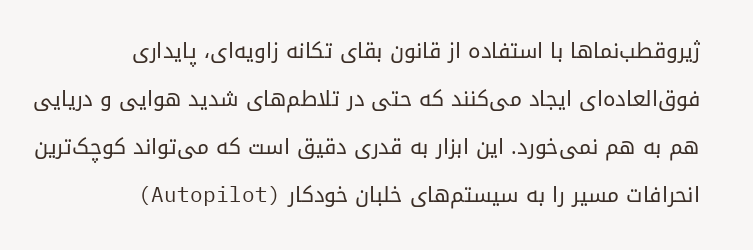ژیروقطب‌نماها با استفاده از قانون بقای تکانه زاویه‌ای، پایداری فوق‌العاده‌ای ایجاد می‌کنند که حتی در تلاطم‌های شدید هوایی و دریایی هم به هم نمی‌خورد. این ابزار به قدری دقیق است که می‌تواند کوچک‌ترین انحرافات مسیر را به سیستم‌های خلبان خودکار (Autopilot)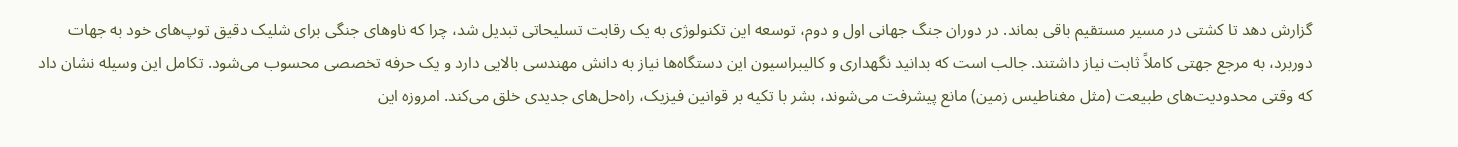گزارش دهد تا کشتی در مسیر مستقیم باقی بماند. در دوران جنگ جهانی اول و دوم، توسعه این تکنولوژی به یک رقابت تسلیحاتی تبدیل شد، چرا که ناوهای جنگی برای شلیک دقیق توپ‌های خود به جهات دوربرد، به مرجع جهتی کاملاً ثابت نیاز داشتند. جالب است که بدانید نگهداری و کالیبراسیون این دستگاه‌ها نیاز به دانش مهندسی بالایی دارد و یک حرفه تخصصی محسوب می‌شود. تکامل این وسیله نشان داد که وقتی محدودیت‌های طبیعت (مثل مغناطیس زمین) مانع پیشرفت می‌شوند، بشر با تکیه بر قوانین فیزیک، راه‌حل‌های جدیدی خلق می‌کند. امروزه این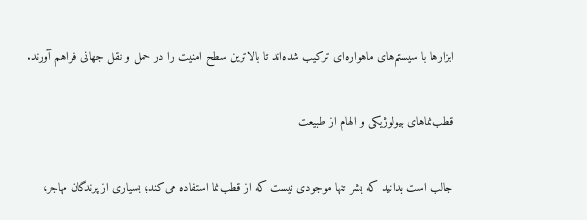ابزارها با سیستم‌های ماهواره‌ای ترکیب شده‌اند تا بالاترین سطح امنیت را در حمل و نقل جهانی فراهم آورند.

قطب‌نماهای بیولوژیکی و الهام از طبیعت

جالب است بدانید که بشر تنها موجودی نیست که از قطب‌نما استفاده می‌کند؛ بسیاری از پرندگان مهاجر،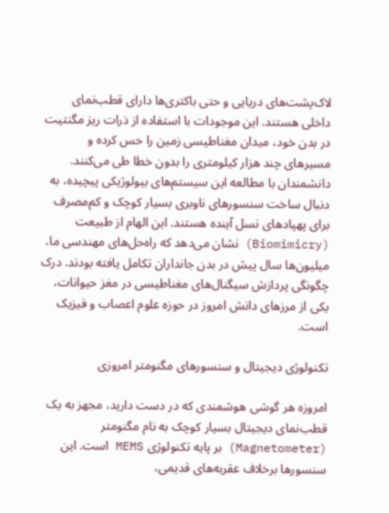لاک‌پشت‌های دریایی و حتی باکتری‌ها دارای قطب‌نمای داخلی هستند. این موجودات با استفاده از ذرات ریز مگنتیت در بدن خود، میدان مغناطیسی زمین را حس کرده و مسیرهای چند هزار کیلومتری را بدون خطا طی می‌کنند. دانشمندان با مطالعه این سیستم‌های بیولوژیکی پیچیده، به دنبال ساخت سنسورهای ناوبری بسیار کوچک و کم‌مصرف برای پهپادهای نسل آینده هستند. این الهام از طبیعت (Biomimicry) نشان می‌دهد که راه‌حل‌های مهندسی ما، میلیون‌ها سال پیش در بدن جانداران تکامل یافته بودند. درک چگونگی پردازش سیگنال‌های مغناطیسی در مغز حیوانات، یکی از مرزهای دانش امروز در حوزه علوم اعصاب و فیزیک است.

تکنولوژی دیجیتال و سنسورهای مگنومتر امروزی

امروزه هر گوشی هوشمندی که در دست دارید، مجهز به یک قطب‌نمای دیجیتال بسیار کوچک به نام مگنومتر (Magnetometer) بر پایه تکنولوژی MEMS است. این سنسورها برخلاف عقربه‌های قدیمی،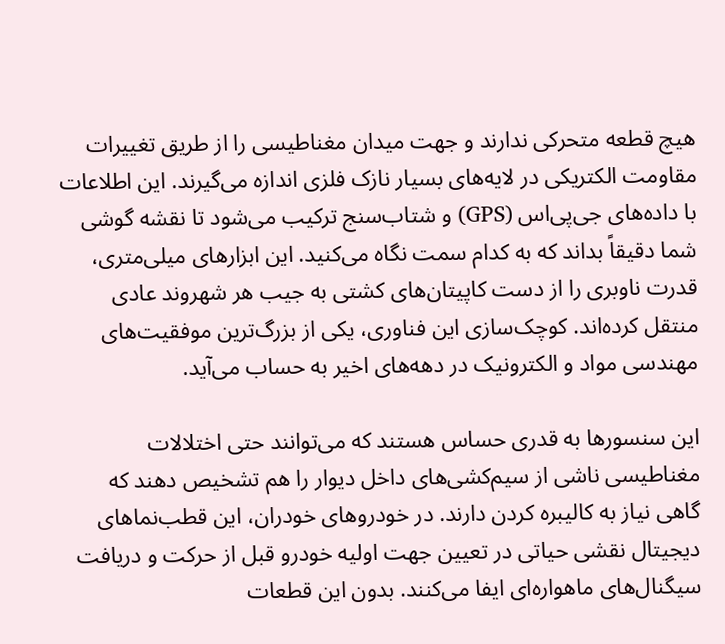هیچ قطعه متحرکی ندارند و جهت میدان مغناطیسی را از طریق تغییرات مقاومت الکتریکی در لایه‌های بسیار نازک فلزی اندازه می‌گیرند. این اطلاعات با داده‌های جی‌پی‌اس (GPS) و شتاب‌سنج ترکیب می‌شود تا نقشه گوشی شما دقیقاً بداند که به کدام سمت نگاه می‌کنید. این ابزارهای میلی‌متری، قدرت ناوبری را از دست کاپیتان‌های کشتی به جیب هر شهروند عادی منتقل کرده‌اند. کوچک‌سازی این فناوری، یکی از بزرگ‌ترین موفقیت‌های مهندسی مواد و الکترونیک در دهه‌های اخیر به حساب می‌آید.

این سنسورها به قدری حساس هستند که می‌توانند حتی اختلالات مغناطیسی ناشی از سیم‌کشی‌های داخل دیوار را هم تشخیص دهند که گاهی نیاز به کالیبره کردن دارند. در خودروهای خودران، این قطب‌نماهای دیجیتال نقشی حیاتی در تعیین جهت اولیه خودرو قبل از حرکت و دریافت سیگنال‌های ماهواره‌ای ایفا می‌کنند. بدون این قطعات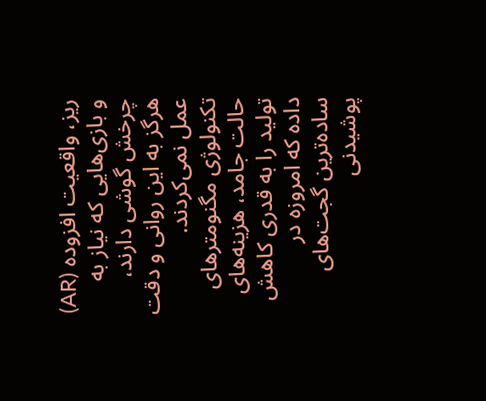ریز، واقعیت افزوده (AR) و بازی‌هایی که نیاز به چرخش گوشی دارند، هرگز به این روانی و دقت عمل نمی‌کردند. تکنولوژی مگنومترهای حالت جامد، هزینه‌های تولید را به قدری کاهش داده که امروزه در ساده‌ترین گجت‌های پوشیدنی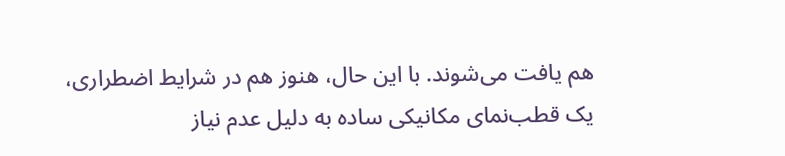هم یافت می‌شوند. با این حال، هنوز هم در شرایط اضطراری، یک قطب‌نمای مکانیکی ساده به دلیل عدم نیاز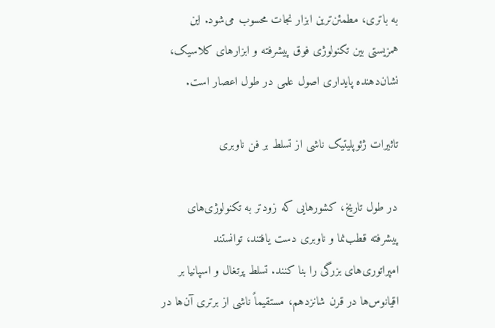به باتری، مطمئن‌ترین ابزار نجات محسوب می‌شود. این همزیستی بین تکنولوژی فوق پیشرفته و ابزارهای کلاسیک، نشان‌دهنده پایداری اصول علمی در طول اعصار است.

تاثیرات ژئوپلیتیک ناشی از تسلط بر فن ناوبری

در طول تاریخ، کشورهایی که زودتر به تکنولوژی‌های پیشرفته قطب‌نما و ناوبری دست یافتند، توانستند امپراتوری‌های بزرگی را بنا کنند. تسلط پرتغال و اسپانیا بر اقیانوس‌ها در قرن شانزدهم، مستقیماً ناشی از برتری آن‌ها در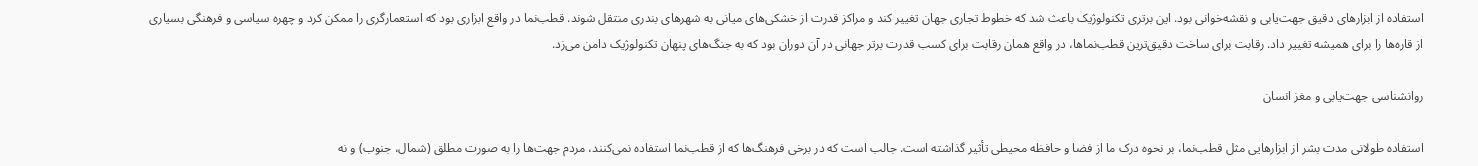استفاده از ابزارهای دقیق جهت‌یابی و نقشه‌خوانی بود. این برتری تکنولوژیک باعث شد که خطوط تجاری جهان تغییر کند و مراکز قدرت از خشکی‌های میانی به شهرهای بندری منتقل شوند. قطب‌نما در واقع ابزاری بود که استعمارگری را ممکن کرد و چهره سیاسی و فرهنگی بسیاری از قاره‌ها را برای همیشه تغییر داد. رقابت برای ساخت دقیق‌ترین قطب‌نماها، در واقع همان رقابت برای کسب قدرت برتر جهانی در آن دوران بود که به جنگ‌های پنهان تکنولوژیک دامن می‌زد.

روانشناسی جهت‌یابی و مغز انسان

استفاده طولانی مدت بشر از ابزارهایی مثل قطب‌نما، بر نحوه درک ما از فضا و حافظه محیطی تأثیر گذاشته است. جالب است که در برخی فرهنگ‌ها که از قطب‌نما استفاده نمی‌کنند، مردم جهت‌ها را به صورت مطلق (شمال، جنوب) و نه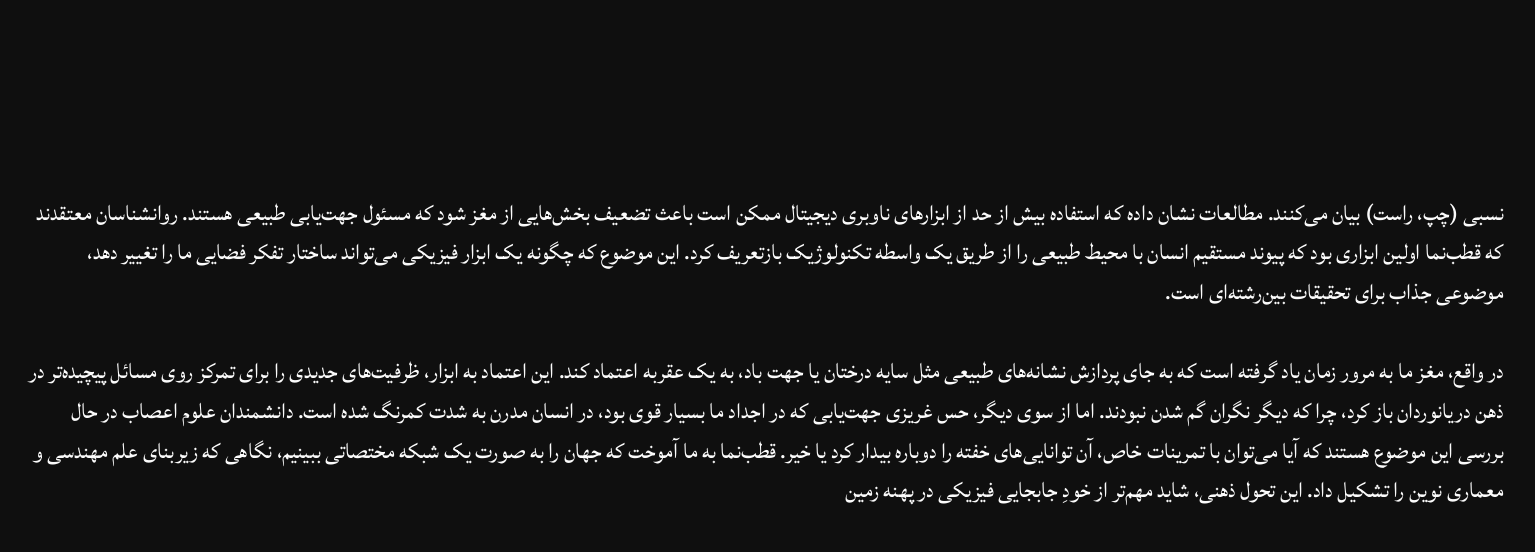نسبی (چپ، راست) بیان می‌کنند. مطالعات نشان داده که استفاده بیش از حد از ابزارهای ناوبری دیجیتال ممکن است باعث تضعیف بخش‌هایی از مغز شود که مسئول جهت‌یابی طبیعی هستند. روانشناسان معتقدند که قطب‌نما اولین ابزاری بود که پیوند مستقیم انسان با محیط طبیعی را از طریق یک واسطه تکنولوژیک بازتعریف کرد. این موضوع که چگونه یک ابزار فیزیکی می‌تواند ساختار تفکر فضایی ما را تغییر دهد، موضوعی جذاب برای تحقیقات بین‌رشته‌ای است.

در واقع، مغز ما به مرور زمان یاد گرفته است که به جای پردازش نشانه‌های طبیعی مثل سایه درختان یا جهت باد، به یک عقربه اعتماد کند. این اعتماد به ابزار، ظرفیت‌های جدیدی را برای تمرکز روی مسائل پیچیده‌تر در ذهن دریانوردان باز کرد، چرا که دیگر نگران گم شدن نبودند. اما از سوی دیگر، حس غریزی جهت‌یابی که در اجداد ما بسیار قوی بود، در انسان مدرن به شدت کمرنگ شده است. دانشمندان علوم اعصاب در حال بررسی این موضوع هستند که آیا می‌توان با تمرینات خاص، آن توانایی‌های خفته را دوباره بیدار کرد یا خیر. قطب‌نما به ما آموخت که جهان را به صورت یک شبکه مختصاتی ببینیم، نگاهی که زیربنای علم مهندسی و معماری نوین را تشکیل داد. این تحول ذهنی، شاید مهم‌تر از خودِ جابجایی فیزیکی در پهنه زمین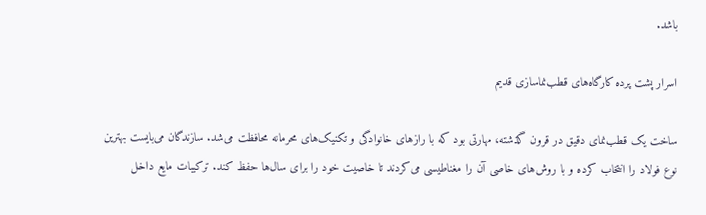باشد.

اسرار پشت پرده کارگاه‌های قطب‌نماسازی قدیم

ساخت یک قطب‌نمای دقیق در قرون گذشته، مهارتی بود که با رازهای خانوادگی و تکنیک‌های محرمانه محافظت می‌شد. سازندگان می‌بایست بهترین نوع فولاد را انتخاب کرده و با روش‌های خاصی آن را مغناطیسی می‌کردند تا خاصیت خود را برای سال‌ها حفظ کند. ترکیبات مایع داخل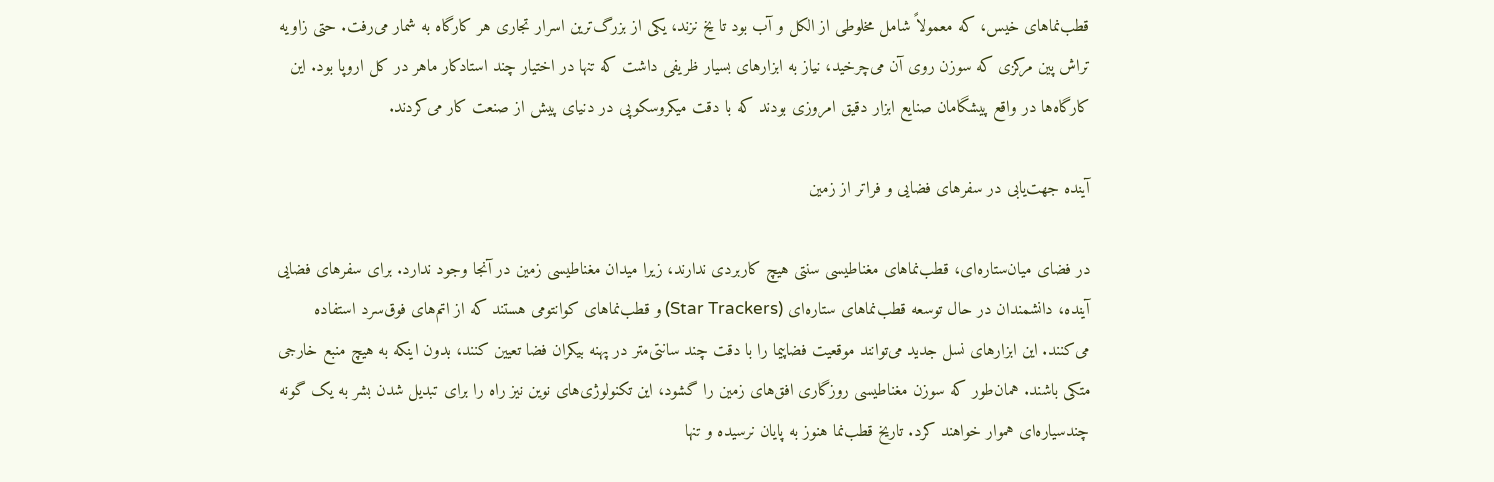قطب‌نماهای خیس، که معمولاً شامل مخلوطی از الکل و آب بود تا یخ نزند، یکی از بزرگ‌ترین اسرار تجاری هر کارگاه به شمار می‌رفت. حتی زاویه تراش پین مرکزی که سوزن روی آن می‌چرخید، نیاز به ابزارهای بسیار ظریفی داشت که تنها در اختیار چند استادکار ماهر در کل اروپا بود. این کارگاه‌ها در واقع پیشگامان صنایع ابزار دقیق امروزی بودند که با دقت میکروسکوپی در دنیای پیش از صنعت کار می‌کردند.

آینده جهت‌یابی در سفرهای فضایی و فراتر از زمین

در فضای میان‌ستاره‌ای، قطب‌نماهای مغناطیسی سنتی هیچ کاربردی ندارند، زیرا میدان مغناطیسی زمین در آنجا وجود ندارد. برای سفرهای فضایی آینده، دانشمندان در حال توسعه قطب‌نماهای ستاره‌ای (Star Trackers) و قطب‌نماهای کوانتومی هستند که از اتم‌های فوق‌سرد استفاده می‌کنند. این ابزارهای نسل جدید می‌توانند موقعیت فضاپیما را با دقت چند سانتی‌متر در پهنه بیکران فضا تعیین کنند، بدون اینکه به هیچ منبع خارجی متکی باشند. همان‌طور که سوزن مغناطیسی روزگاری افق‌های زمین را گشود، این تکنولوژی‌های نوین نیز راه را برای تبدیل شدن بشر به یک گونه چندسیاره‌ای هموار خواهند کرد. تاریخ قطب‌نما هنوز به پایان نرسیده و تنها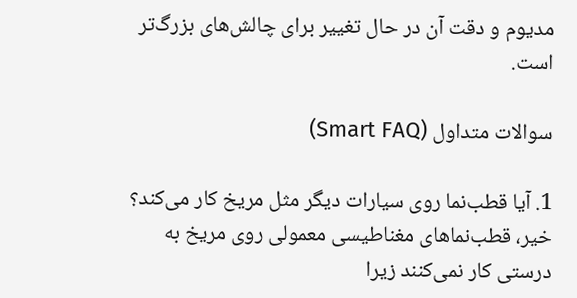مدیوم و دقت آن در حال تغییر برای چالش‌های بزرگ‌تر است.

سوالات متداول (Smart FAQ)

1. آیا قطب‌نما روی سیارات دیگر مثل مریخ کار می‌کند؟
خیر، قطب‌نماهای مغناطیسی معمولی روی مریخ به درستی کار نمی‌کنند زیرا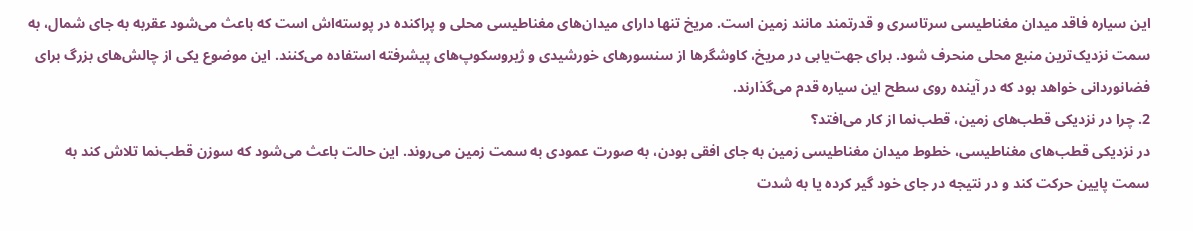این سیاره فاقد میدان مغناطیسی سرتاسری و قدرتمند مانند زمین است. مریخ تنها دارای میدان‌های مغناطیسی محلی و پراکنده در پوسته‌اش است که باعث می‌شود عقربه به جای شمال، به سمت نزدیک‌ترین منبع محلی منحرف شود. برای جهت‌یابی در مریخ، کاوشگرها از سنسورهای خورشیدی و ژیروسکوپ‌های پیشرفته استفاده می‌کنند. این موضوع یکی از چالش‌های بزرگ برای فضانوردانی خواهد بود که در آینده روی سطح این سیاره قدم می‌گذارند.
2. چرا در نزدیکی قطب‌های زمین، قطب‌نما از کار می‌افتد؟
در نزدیکی قطب‌های مغناطیسی، خطوط میدان مغناطیسی زمین به جای افقی بودن، به صورت عمودی به سمت زمین می‌روند. این حالت باعث می‌شود که سوزن قطب‌نما تلاش کند به سمت پایین حرکت کند و در نتیجه در جای خود گیر کرده یا به شدت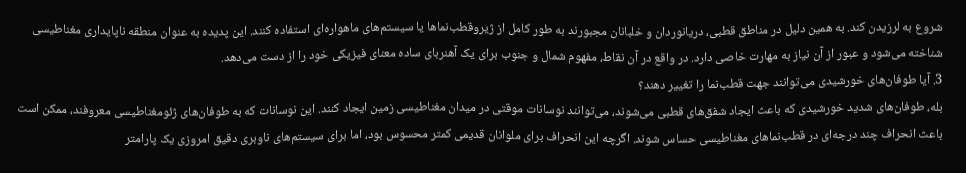شروع به لرزیدن کند. به همین دلیل در مناطق قطبی، دریانوردان و خلبانان مجبورند به طور کامل از ژیروقطب‌نماها یا سیستم‌های ماهواره‌ای استفاده کنند. این پدیده به عنوان منطقه ناپایداری مغناطیسی شناخته می‌شود و عبور از آن نیاز به مهارت خاصی دارد. در واقع در آن نقاط، مفهوم شمال و جنوب برای یک آهنربای ساده معنای فیزیکی خود را از دست می‌دهد.
3. آیا طوفان‌های خورشیدی می‌توانند جهت قطب‌نما را تغییر دهند؟
بله، طوفان‌های شدید خورشیدی که باعث ایجاد شفق‌های قطبی می‌شوند، می‌توانند نوسانات موقتی در میدان مغناطیسی زمین ایجاد کنند. این نوسانات که به طوفان‌های ژئومغناطیسی معروفند، ممکن است باعث انحراف چند درجه‌ای در قطب‌نماهای مغناطیسی حساس شوند. اگرچه این انحراف برای ملوانان قدیمی کمتر محسوس بود، اما برای سیستم‌های ناوبری دقیق امروزی یک پارامتر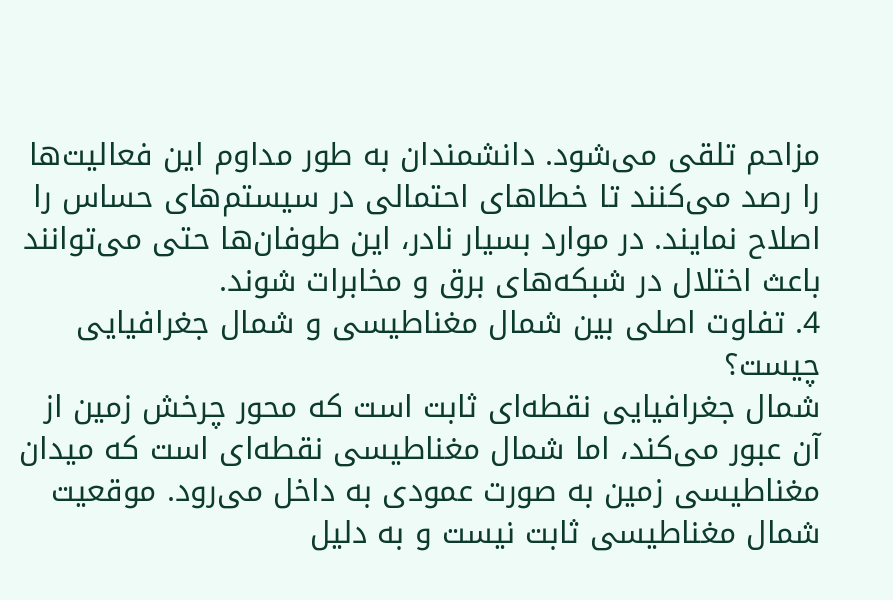مزاحم تلقی می‌شود. دانشمندان به طور مداوم این فعالیت‌ها را رصد می‌کنند تا خطاهای احتمالی در سیستم‌های حساس را اصلاح نمایند. در موارد بسیار نادر، این طوفان‌ها حتی می‌توانند باعث اختلال در شبکه‌های برق و مخابرات شوند.
4. تفاوت اصلی بین شمال مغناطیسی و شمال جغرافیایی چیست؟
شمال جغرافیایی نقطه‌ای ثابت است که محور چرخش زمین از آن عبور می‌کند، اما شمال مغناطیسی نقطه‌ای است که میدان مغناطیسی زمین به صورت عمودی به داخل می‌رود. موقعیت شمال مغناطیسی ثابت نیست و به دلیل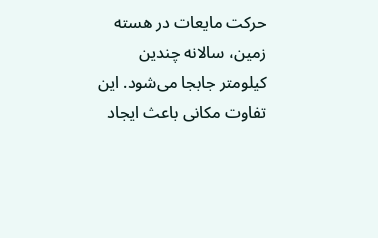حرکت مایعات در هسته زمین، سالانه چندین کیلومتر جابجا می‌شود. این تفاوت مکانی باعث ایجاد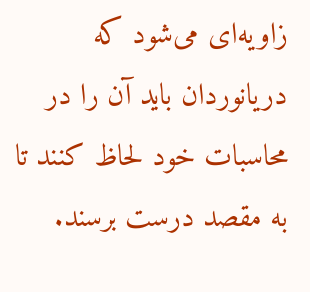زاویه‌ای می‌شود که دریانوردان باید آن را در محاسبات خود لحاظ کنند تا به مقصد درست برسند.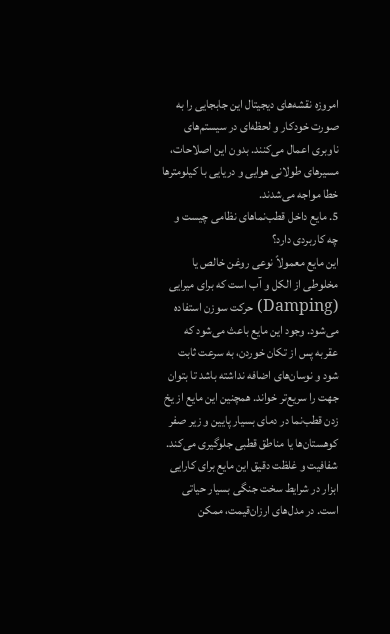امروزه نقشه‌های دیجیتال این جابجایی را به صورت خودکار و لحظه‌ای در سیستم‌های ناوبری اعمال می‌کنند. بدون این اصلاحات، مسیرهای طولانی هوایی و دریایی با کیلومترها خطا مواجه می‌شدند.
5. مایع داخل قطب‌نماهای نظامی چیست و چه کاربردی دارد؟
این مایع معمولاً نوعی روغن خالص یا مخلوطی از الکل و آب است که برای میرایی (Damping) حرکت سوزن استفاده می‌شود. وجود این مایع باعث می‌شود که عقربه پس از تکان خوردن، به سرعت ثابت شود و نوسان‌های اضافه نداشته باشد تا بتوان جهت را سریع‌تر خواند. همچنین این مایع از یخ زدن قطب‌نما در دمای بسیار پایین و زیر صفر کوهستان‌ها یا مناطق قطبی جلوگیری می‌کند. شفافیت و غلظت دقیق این مایع برای کارایی ابزار در شرایط سخت جنگی بسیار حیاتی است. در مدل‌های ارزان‌قیمت، ممکن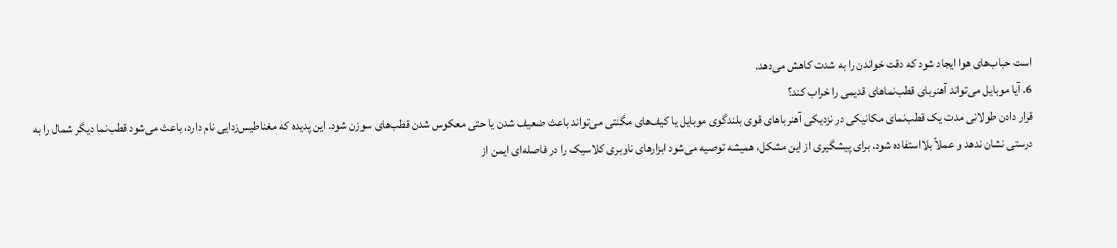است حباب‌های هوا ایجاد شود که دقت خواندن را به شدت کاهش می‌دهد.
6. آیا موبایل می‌تواند آهنربای قطب‌نماهای قدیمی را خراب کند؟
قرار دادن طولانی مدت یک قطب‌نمای مکانیکی در نزدیکی آهنرباهای قوی بلندگوی موبایل یا کیف‌های مگنتی می‌تواند باعث ضعیف شدن یا حتی معکوس شدن قطب‌های سوزن شود. این پدیده که مغناطیس‌زدایی نام دارد، باعث می‌شود قطب‌نما دیگر شمال را به درستی نشان ندهد و عملاً بلااستفاده شود. برای پیشگیری از این مشکل، همیشه توصیه می‌شود ابزارهای ناوبری کلاسیک را در فاصله‌ای ایمن از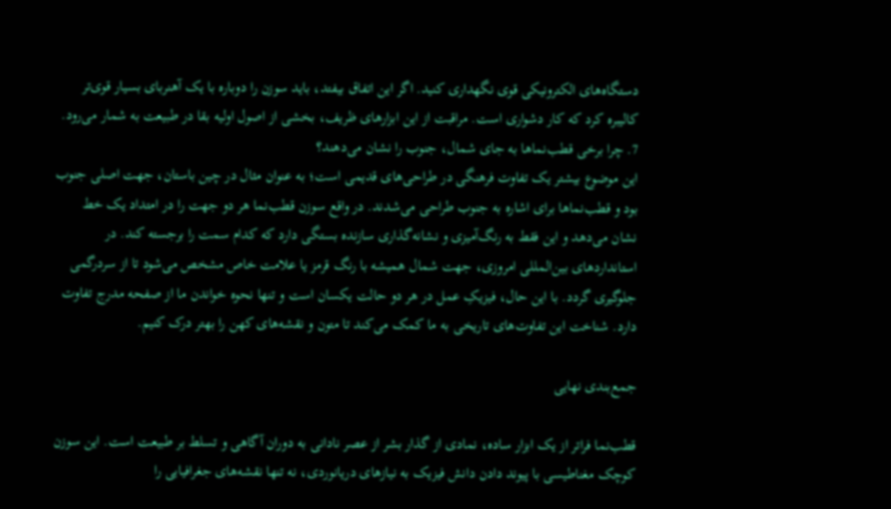دستگاه‌های الکترونیکی قوی نگهداری کنید. اگر این اتفاق بیفتد، باید سوزن را دوباره با یک آهنربای بسیار قوی‌تر کالیبره کرد که کار دشواری است. مراقبت از این ابزارهای ظریف، بخشی از اصول اولیه بقا در طبیعت به شمار می‌رود.
7. چرا برخی قطب‌نماها به جای شمال، جنوب را نشان می‌دهند؟
این موضوع بیشتر یک تفاوت فرهنگی در طراحی‌های قدیمی است؛ به عنوان مثال در چین باستان، جهت اصلی جنوب بود و قطب‌نماها برای اشاره به جنوب طراحی می‌شدند. در واقع سوزن قطب‌نما هر دو جهت را در امتداد یک خط نشان می‌دهد و این فقط به رنگ‌آمیزی و نشانه‌گذاری سازنده بستگی دارد که کدام سمت را برجسته کند. در استانداردهای بین‌المللی امروزی، جهت شمال همیشه با رنگ قرمز یا علامت خاص مشخص می‌شود تا از سردرگمی جلوگیری گردد. با این حال، فیزیکِ عمل در هر دو حالت یکسان است و تنها نحوه خواندن ما از صفحه مدرج تفاوت دارد. شناخت این تفاوت‌های تاریخی به ما کمک می‌کند تا متون و نقشه‌های کهن را بهتر درک کنیم.

جمع‌بندی نهایی

قطب‌نما فراتر از یک ابزار ساده، نمادی از گذار بشر از عصر نادانی به دوران آگاهی و تسلط بر طبیعت است. این سوزن کوچک مغناطیسی با پیوند دادن دانش فیزیک به نیازهای دریانوردی، نه تنها نقشه‌های جغرافیایی را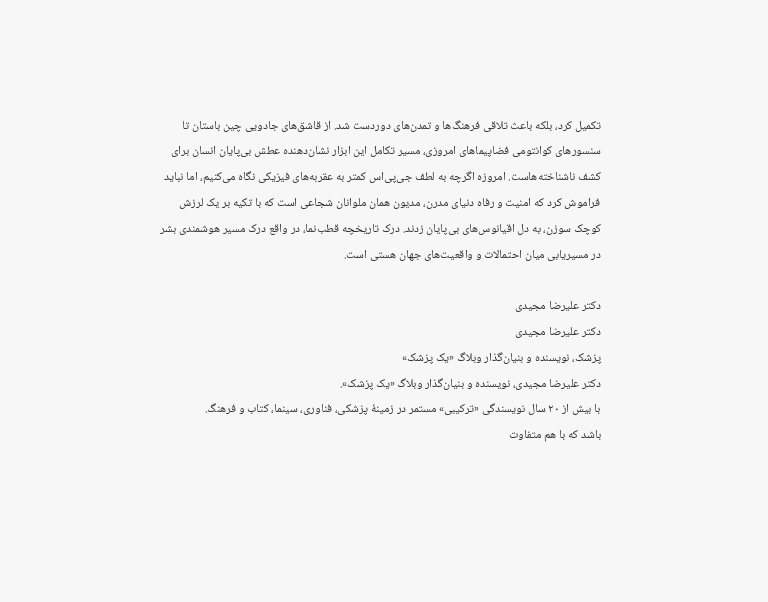تکمیل کرد، بلکه باعث تلاقی فرهنگ‌ها و تمدن‌های دوردست شد. از قاشق‌های جادویی چین باستان تا سنسورهای کوانتومی فضاپیماهای امروزی، مسیر تکامل این ابزار نشان‌دهنده عطش بی‌پایان انسان برای کشف ناشناخته‌هاست. امروزه اگرچه به لطف جی‌پی‌اس کمتر به عقربه‌های فیزیکی نگاه می‌کنیم، اما نباید فراموش کرد که امنیت و رفاه دنیای مدرن، مدیون همان ملوانان شجاعی است که با تکیه بر یک لرزش کوچک سوزن، به دل اقیانوس‌های بی‌پایان زدند. درک تاریخچه قطب‌نما، در واقع درک مسیر هوشمندی بشر در مسیریابی میان احتمالات و واقعیت‌های جهان هستی است.

دکتر علیرضا مجیدی
دکتر علیرضا مجیدی
پزشک، نویسنده و بنیان‌گذار وبلاگ «یک پزشک»
دکتر علیرضا مجیدی، نویسنده و بنیان‌گذار وبلاگ «یک پزشک».
با بیش از ۲۰ سال نویسندگی «ترکیبی» مستمر در زمینهٔ پزشکی، فناوری، سینما، کتاب و فرهنگ.
باشد که با هم متفاوت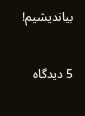بیاندیشیم!

5 دیدگاه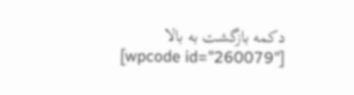دکمه بازگشت به بالا
[wpcode id="260079"]